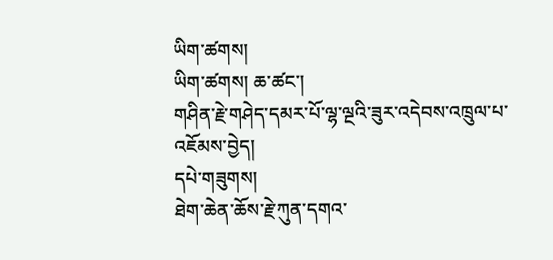ཡིག་ཚགས།
ཡིག་ཚགས། ཆ་ཚང་།
གཤིན་རྗེ་གཤེད་དམར་པོ་ལྷ་ལྔའི་ཟུར་འདེབས་འཁྲུལ་པ་འཇོམས་བྱེད།
དཔེ་གཟུགས།
ཐེག་ཆེན་ཆོས་རྗེ་ཀུན་དགའ་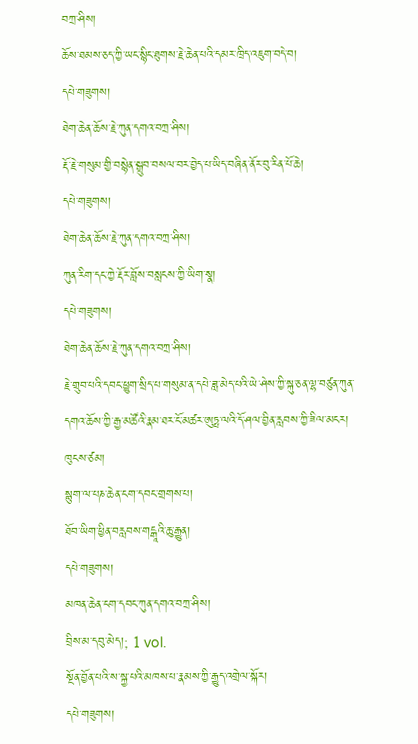བཀྲ་ཤིས།
ཆོས་ཐམས་ཅད་ཀྱི་ཡང་སྙིང་ཐུགས་རྗེ་ཆེན་པའི་དམར་ཁྲིད་འཇུག་བདེ་བ།
དཔེ་གཟུགས།
ཐེག་ཆེན་ཆོས་རྗེ་ཀུན་དགའ་བཀྲ་ཤིས།
རྡོ་རྗེ་གསུམ་གྱི་བསྙེན་སྒྲུབ་བསལ་བར་བྱེད་པ་ཡིད་བཞིན་ནོར་བུ་རིན་པོ་ཆེ།
དཔེ་གཟུགས།
ཐེག་ཆེན་ཆོས་རྗེ་ཀུན་དགའ་བཀྲ་ཤིས།
ཀུན་རིག་དང་ཀྱེ་རྡོར་བློས་བསླངས་ཀྱི་ཡིག་སྣ།
དཔེ་གཟུགས།
ཐེག་ཆེན་ཆོས་རྗེ་ཀུན་དགའ་བཀྲ་ཤིས།
རྗེ་གྲུབ་པའི་དབང་ཕྱུག་སྲིད་པ་གསུམ་ན་དཔེ་ཟླ་མེད་པའི་ཡེ་ཤེས་ཀྱི་སྐུ་ཅན་ལྷ་བཙུན་ཀུན་དགའ་ཆོས་ཀྱི་རྒྱ་མཚོའི་རྣམ་ཐར་ངོ་མཚར་ཨུཏྤ་ལའི་དོ་ཤལ་བྱིན་རླབས་ཀྱི་ཟིལ་མངར།
ཁུངས་ཙམ།
སྙུག་ལ་པཎ་ཆེན་ངག་དབང་གྲགས་པ།
ཐོབ་ཡིག་ཕྱིན་བརླབས་གངྒཱའི་ཆུ་རྒྱུན།
དཔེ་གཟུགས།
མཁན་ཆེན་ངག་དབང་ཀུན་དགའ་བཀྲ་ཤིས།
བྲིས་མ་དབུ་མེད།; 1 vol.
སྔོན་བྱོན་པའི་ས་སྐྱ་པའི་མཁས་པ་རྣམས་ཀྱི་རྒྱུད་འགྲེལ་སྐོར།
དཔེ་གཟུགས།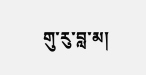གུ་རུ་བླ་མ།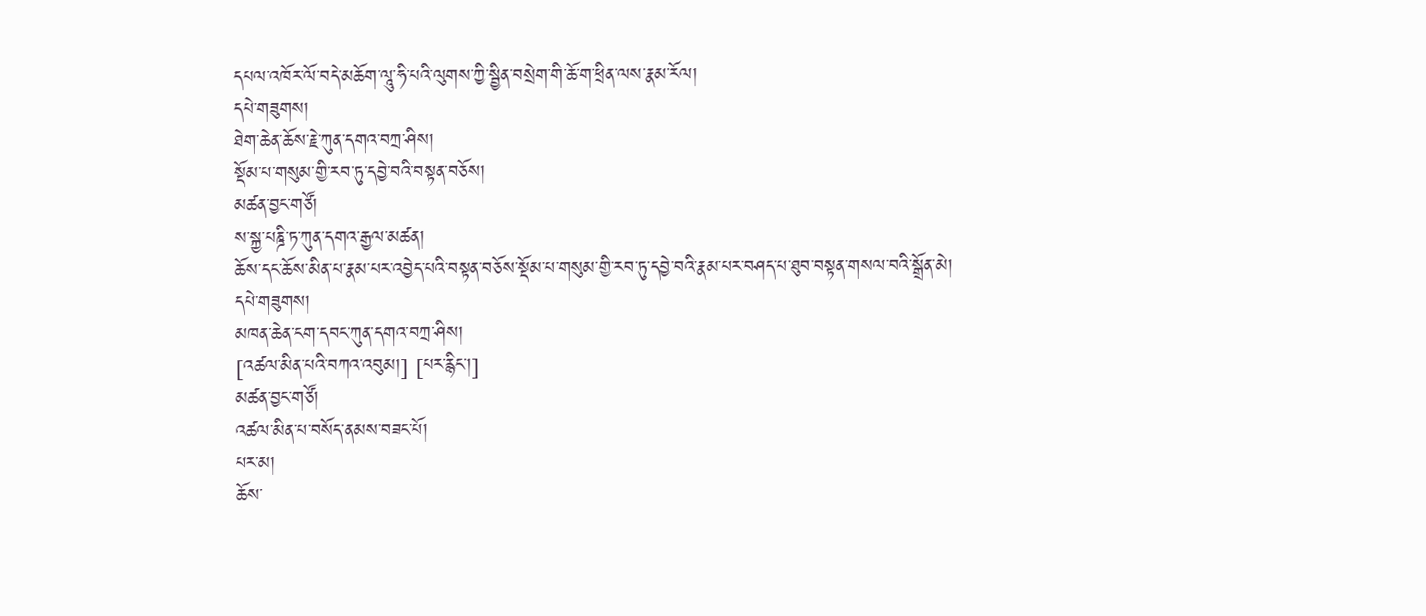དཔལ་འཁོར་ལོ་བདེ་མཆོག་ལཱུ་ཧི་པའི་ལུགས་ཀྱི་སྦྱིན་བསྲེག་གི་ཆོ་ག་ཕྲིན་ལས་རྣམ་རོལ།
དཔེ་གཟུགས།
ཐེག་ཆེན་ཆོས་རྗེ་ཀུན་དགའ་བཀྲ་ཤིས།
སྡོམ་པ་གསུམ་གྱི་རབ་ཏུ་དབྱེ་བའི་བསྟན་བཅོས།
མཚན་བྱང་གཙོ།
ས་སྐྱ་པཎྜི་ཏ་ཀུན་དགའ་རྒྱལ་མཚན།
ཆོས་དང་ཆོས་མིན་པ་རྣམ་པར་འབྱེད་པའི་བསྟན་བཅོས་སྡོམ་པ་གསུམ་གྱི་རབ་ཏུ་དབྱེ་བའི་རྣམ་པར་བཤད་པ་ཐུབ་བསྟན་གསལ་བའི་སྒྲོན་མེ།
དཔེ་གཟུགས།
མཁན་ཆེན་ངག་དབང་ཀུན་དགའ་བཀྲ་ཤིས།
[འཚལ་མིན་པའི་བཀའ་འབུམ།] [པར་རྙིང་།]
མཚན་བྱང་གཙོ།
འཚལ་མིན་པ་བསོད་ནམས་བཟང་པོ།
པར་མ།
ཆོས་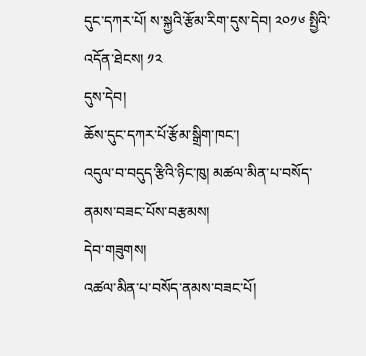དུང་དཀར་པོ། ས་སྐྱའི་རྩོམ་རིག་དུས་དེབ། ༢༠༡༦ སྤྱིའི་འདོན་ཐེངས། ༡༢
དུས་དེབ།
ཆོས་དུང་དཀར་པོ་རྩོམ་སྒྲིག་ཁང་།
འདུལ་བ་བདུད་རྩིའི་ཉིང་ཁུ། མཚལ་མིན་པ་བསོད་ནམས་བཟང་པོས་བརྩམས།
དེབ་གཟུགས།
འཚལ་མིན་པ་བསོད་ནམས་བཟང་པོ།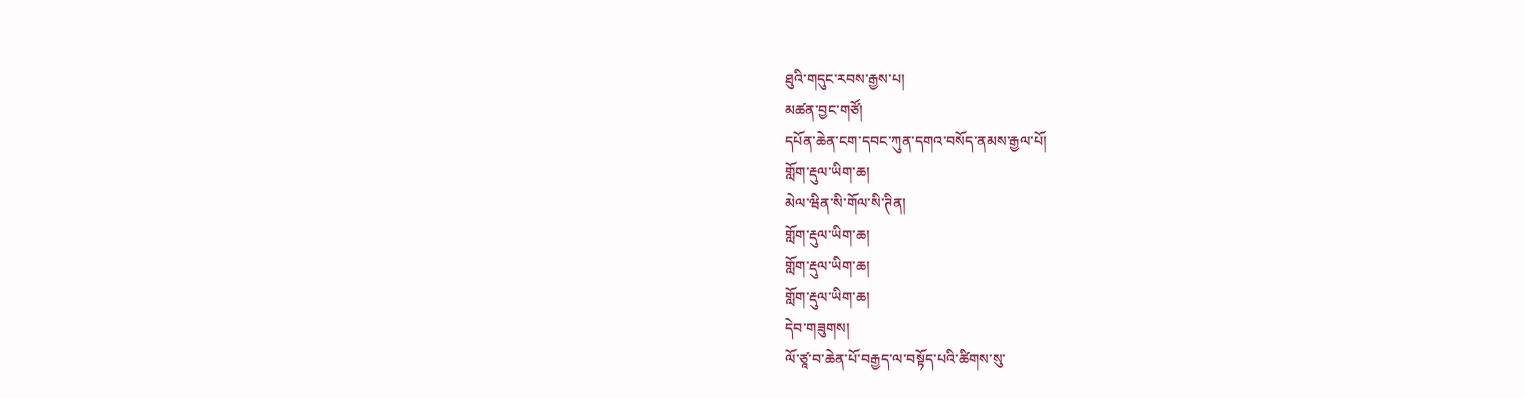ཐུའི་གདུང་རབས་རྒྱས་པ།
མཚན་བྱང་གཙོ།
དཔོན་ཆེན་ངག་དབང་ཀུན་དགའ་བསོད་ནམས་རྒྱལ་པོ།
གློག་རྡུལ་ཡིག་ཆ།
མེལ་ཝིན་སི་གོལ་སི་ཊིན།
གློག་རྡུལ་ཡིག་ཆ།
གློག་རྡུལ་ཡིག་ཆ།
གློག་རྡུལ་ཡིག་ཆ།
དེབ་གཟུགས།
ལོ་ཙཱ་བ་ཆེན་པོ་བརྒྱད་ལ་བསྟོད་པའི་ཚིགས་སུ་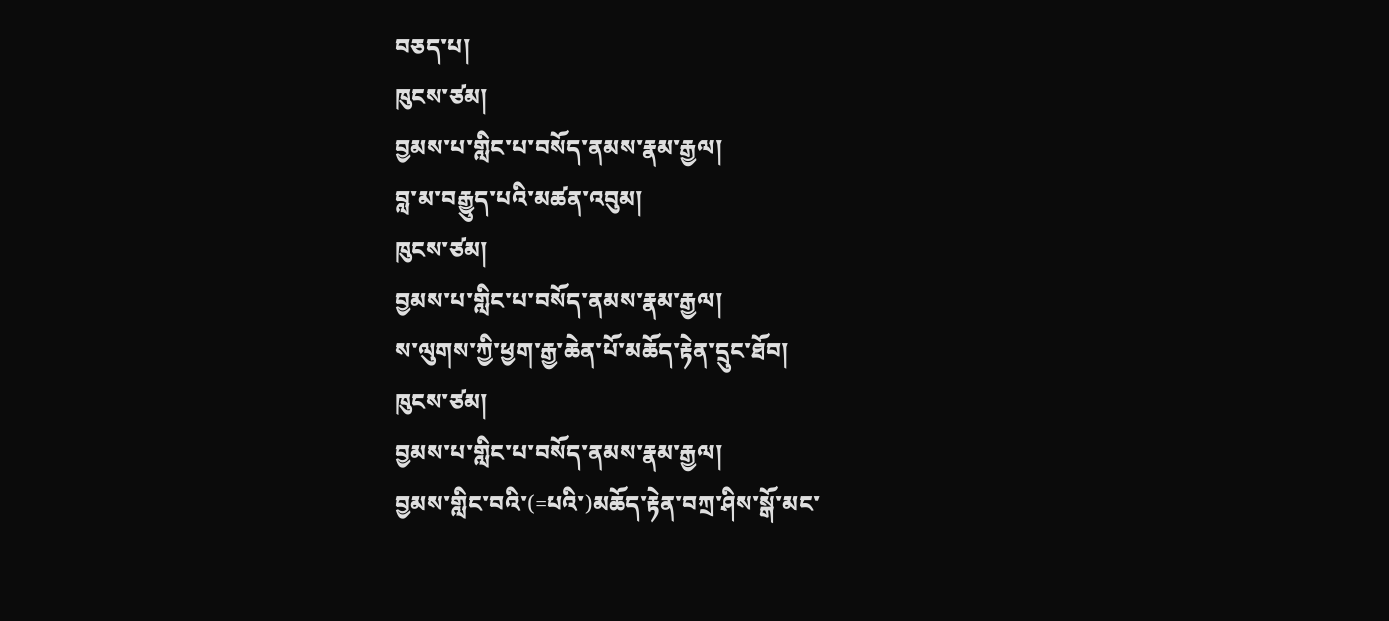བཅད་པ།
ཁུངས་ཙམ།
བྱམས་པ་གླིང་པ་བསོད་ནམས་རྣམ་རྒྱལ།
བླ་མ་བརྒྱུད་པའི་མཚན་འབུམ།
ཁུངས་ཙམ།
བྱམས་པ་གླིང་པ་བསོད་ནམས་རྣམ་རྒྱལ།
ས་ལུགས་ཀྱི་ཕྱག་རྒྱ་ཆེན་པོ་མཆོད་རྟེན་དྲུང་ཐོབ།
ཁུངས་ཙམ།
བྱམས་པ་གླིང་པ་བསོད་ནམས་རྣམ་རྒྱལ།
བྱམས་གླིང་བའི་(=པའི་)མཆོད་རྟེན་བཀྲ་ཤིས་སྒོ་མང་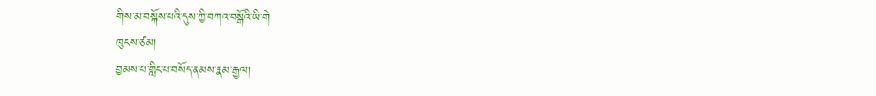གིས་མ་བསྐོས་པའི་དུས་ཀྱི་བཀའ་བསྒོའི་ཡི་གེ
ཁུངས་ཙམ།
བྱམས་པ་གླིང་པ་བསོད་ནམས་རྣམ་རྒྱལ།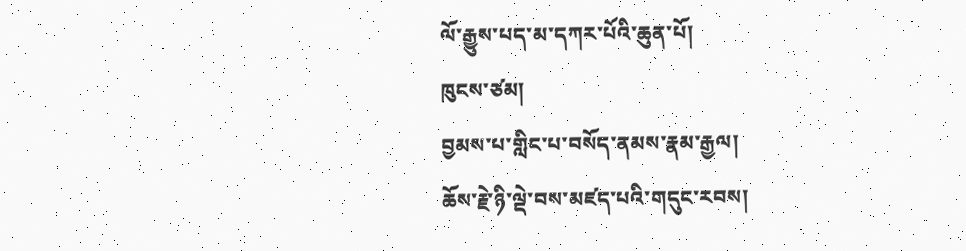ལོ་རྒྱུས་པད་མ་དཀར་པོའི་ཆུན་པོ།
ཁུངས་ཙམ།
བྱམས་པ་གླིང་པ་བསོད་ནམས་རྣམ་རྒྱལ།
ཆོས་རྗེ་ཉི་ལྡེ་བས་མཛད་པའི་གདུང་རབས།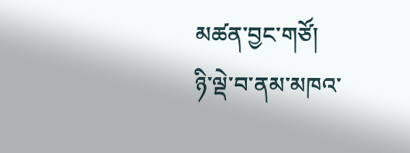མཚན་བྱང་གཙོ།
ཉི་ལྡེ་བ་ནམ་མཁའ་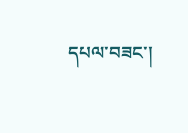དཔལ་བཟང་།